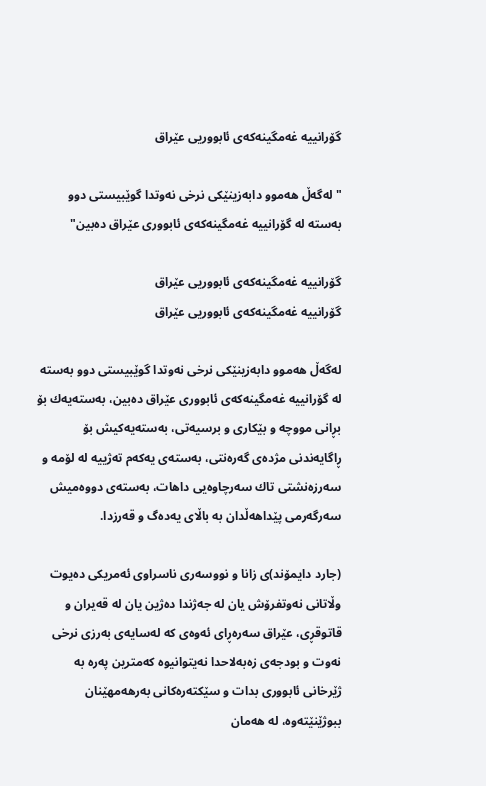گۆرانییه‌ غه‌مگینه‌كه‌ی ئابووریی عێراق

"له‌گه‌ڵ هه‌موو دابه‌زینێكی نرخی نه‌وتدا گوێبیستی دوو به‌سته‌ له‌ گۆرانیيه‌ غه‌مگینه‌كه‌ی ئابووری عێراق ده‌بین"

گۆرانییه‌ غه‌مگینه‌كه‌ی ئابووریی عێراق
گۆرانییه‌ غه‌مگینه‌كه‌ی ئابووریی عێراق

له‌گه‌ڵ هه‌موو دابه‌زینێكی نرخی نه‌وتدا گوێبیستی دوو به‌سته‌ له‌ گۆرانیيه‌ غه‌مگینه‌كه‌ی ئابووری عێراق ده‌بین، به‌سته‌یه‌ك بۆ بڕانی مووچه‌ و بێكاری و برسیه‌تی‌، به‌سته‌یه‌كیش بۆ ڕا‌گایه‌ندنی مژده‌ی گه‌ره‌نتی، به‌سته‌ی یه‌كه‌م‌ ته‌ژییه‌ له‌ لۆمه ‌و سه‌رزه‌نشتی تاك سه‌رچاوه‌یی داهات، به‌سته‌ی دووه‌میش سه‌رگه‌رمی پێداهه‌ڵدان به‌ باڵای یه‌ده‌گ و قه‌رزدا.

(جارد دایمۆند)ی زانا و نووسه‌ری ناسراوی ئه‌مریكی ده‌یوت وڵاتانی نه‌وتفرۆش یان له‌ جه‌ژندا ده‌ژین یان له‌ قه‌یران و قاتوقڕی، عێراق سه‌ره‌ڕای ئه‌وه‌ی كه‌ له‌سایه‌ی به‌رزی نرخی نه‌وت و بودجه‌ی زه‌به‌لاحدا نه‌یتوانیوه‌ كه‌مترین په‌ره‌ به‌ ژێرخانی ئابووری بدات و سێكته‌ره‌كانی به‌رهه‌مهێنان ببوژێنێته‌وه‌، له‌ هه‌مان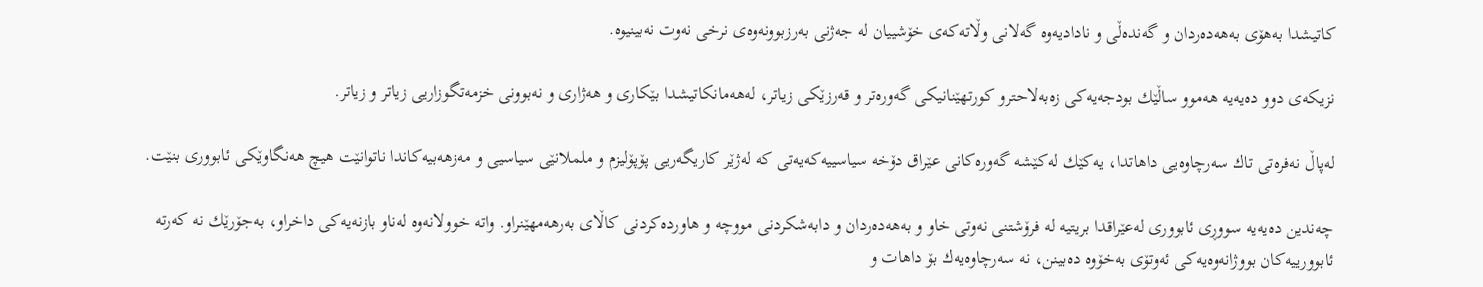كاتیشدا به‌هۆی به‌هه‌ده‌ردان و گه‌نده‌ڵی و نادادیه‌وه‌ گه‌لانی وڵاته‌كه‌ی خۆشییان له‌ جه‌ژنی به‌رزبوونه‌وه‌ی نرخی نه‌وت نه‌بینیوه‌.

نزیكه‌ی دوو ده‌یه‌یه‌ هه‌موو ساڵێك بودجه‌یه‌كی زه‌به‌لاحترو كورتهێنانیكی گه‌وره‌تر و قه‌رزێكی زیاتر، له‌هه‌مانكاتیشدا بێكاری و هه‌ژاری و نه‌بوونی خزمه‌تگوزاریی زیاتر و زیاتر.

له‌پاڵ نه‌فره‌تی تاك سه‌رچاوه‌یى داهاتدا، یه‌كێك له‌كێشه ‌گه‌وره‌كانی عێراق دۆخه‌ سیاسیيه‌‌كه‌یه‌تی كه‌ له‌ژێر كاریگه‌ریی پۆپۆلیزم و ململانێى سیاسیی و مه‌زهه‌بیه‌‌كاندا ناتوانێت هیچ هه‌نگاوێكی ئابووری بنێت.

چه‌ندین ده‌یه‌یه‌ سووڕی ئابووری له‌عێراقدا بریتیه‌ له فرۆشتنی نه‌وتی خاو و به‌هه‌ده‌ردان و دابه‌شكردنی مووچه ‌و هاورده‌كردنی كاڵای به‌رهه‌مهێنراو. واته‌ خوولانه‌وه‌ له‌ناو بازنه‌یه‌كی داخراو، به‌جۆرێك‌ نه‌‌ كه‌رته‌ ئابوورییه‌كان بووژانه‌وه‌یه‌كی ئه‌وتۆى به‌خۆوه‌ ده‌بینن، نه‌ سه‌رچاوه‌یه‌ك بۆ داهات و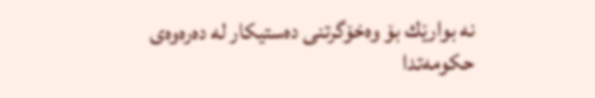نه ‌بوارێك بۆ وه‌خۆگرتنی ده‌ستیكار له‌ ده‌ره‌وه‌ی حكومه‌تدا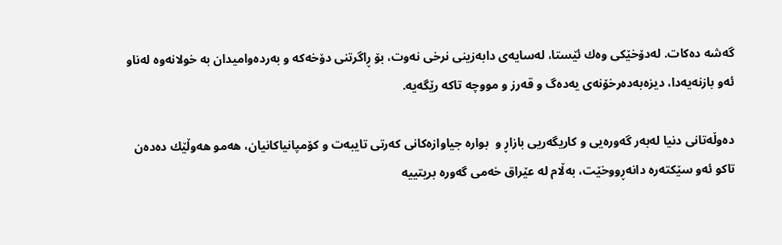گه‌شه‌ ده‌كات. له‌دۆخێكی وه‌ك ئێستا، له‌سایه‌ی دابه‌زینی نرخی نه‌وت، بۆ ڕاگرتنی دۆخه‌‌كه‌ و به‌رده‌وامیدان به‌ خولانه‌وه‌ له‌ناو ئه‌و بازنه‌یه‌دا، دیزه‌به‌ده‌رخۆنه‌ی یه‌ده‌گ و قه‌رز و مووچه‌ تاكه‌ رێگه‌یه‌.

ده‌وڵه‌تانی دنیا له‌به‌ر گه‌وره‌یی و كاریگه‌ریی بازاڕ و  بواره‌ جیاوازه‌كانی كه‌رتی تایبه‌ت و كۆمپانیاكانیان، هه‌مو هه‌وڵێك ده‌ده‌ن تاكو ئه‌و ‌سێكته‌ره‌ دانه‌ڕووخێت، به‌ڵام له‌ عێراق خه‌می گه‌و‌ره‌ بریتیيه‌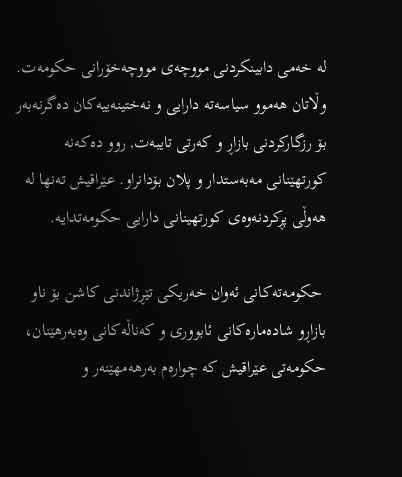له‌ خه‌می دابینكردنی مووچه‌ی مووچه‌خۆرانی حكومه‌ت. وڵاتان هه‌موو سیاسه‌ته‌ دارایی و نه‌ختینه‌یيه‌كان ده‌گرنه‌به‌ر بۆ رزگاركردنی بازاڕ و كه‌رتی تایبه‌ت, روو ده‌كه‌نه‌ كورتهێنانی مه‌به‌ستدار و پلان بۆدانراو. عێراقیش ته‌نها له‌ هه‌وڵی پڕكردنه‌وه‌ی كورتهینانی دارایی حكومه‌تدایه‌.

 حكومه‌ته‌كانی ئه‌وان خه‌ریكی تێڕژاندنی كاشن بۆ ناو بازاڕو شاده‌ماره‌كانی ئابووری و كه‌ناڵه‌كانی وه‌به‌رهێنان، حكومه‌تی عێراقیش كه‌ چواره‌م به‌رهه‌مهێنه‌ر و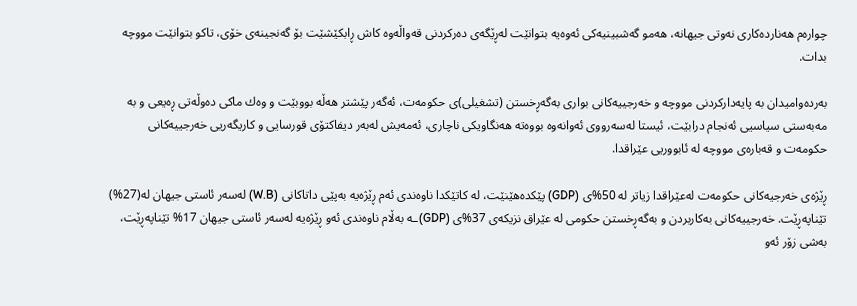چواره‌م هه‌نارده‌كاری نه‌وتی جیهانه‌، هه‌مو گه‌شبینیه‌كی ئه‌وه‌یه‌ بتوانێت له‌ڕێگه‌ی ده‌ركردنی قه‌واڵه‌وه‌ كاش ڕابكێشێت بۆ گه‌نجینه‌ی خۆی، تاكو بتوانێت مووچه‌ بدات.

به‌رده‌وامیدان به‌ پایه‌داركردنی مووچه‌ و خه‌رجیيه‌كانی بواری به‌گه‌ڕخستن (تشغیلی)ی حكومه‌ت، ئه‌گه‌ر پێشتر هه‌ڵه‌ بووبێت و وه‌ك ماكی ده‌وڵه‌تی ڕه‌یعی و به‌ مه‌به‌ستی سیاسیی ئه‌نجام درابێت، ئیستا له‌سه‌رووی ئه‌وانه‌وه‌ بووه‌ته‌ هه‌نگاویكی ناچاری، ئه‌مه‌یش له‌به‌ر دیفاكتۆی قورسایی و كاریگه‌ریی خه‌رجیيه‌كانی حكومه‌ت و قه‌باره‌ی مووچه‌ له‌ ئابووریی عێراقدا.

ڕێژه‌ی خه‌رجیه‌كانی حكومه‌ت له‌عێراقدا زیاتر له‌ 50%ی (GDP) پێكده‌هێنێت، له‌ كاتێكدا ناوه‌ندی ئه‌م ڕێژه‌یه‌ به‌پێی داتاكانی (W.B) له‌سه‌ر ئاستی جیهان له‌(27%) تێناپه‌ڕێت. خه‌رجییه‌كانی به‌كاربردن و به‌گه‌ڕخستن حكومی له‌ عێراق نزیكه‌ی 37%ی (GDP)ـه‌ به‌ڵام ناوه‌ندی ئه‌و ڕێژه‌یه‌ له‌سه‌ر ئاستی جیهان 17% تێناپه‌ڕێت، به‌شی زۆر ئه‌و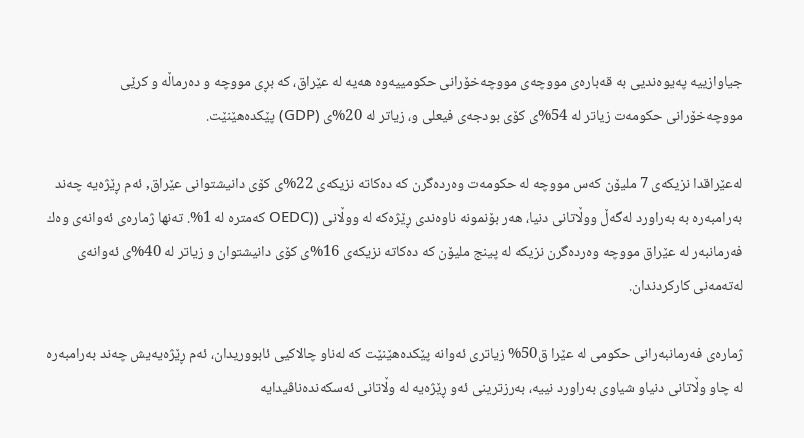جیاوازییه‌ په‌یوه‌ندیی به‌ قه‌باره‌ی مووچه‌ی مووچه‌خۆرانی حكومییه‌وه‌ هه‌یه‌ له‌ عێراق، كه‌ بڕی مووچه ‌و ده‌رماڵه‌ و كرێی مووچه‌خۆرانی حكومه‌ت زیاتر له‌ 54%ی كۆی بودجه‌ی فیعلی و، زیاتر له‌ 20%ی (GDP) پێكده‌هێنێت.

له‌عێراقدا نزیكه‌ی 7 ملیۆن كه‌س مووچه‌ له‌ حكومه‌ت وه‌رده‌گرن كه‌ ده‌كاته نزیكه‌ی 22%ی كۆی دانیشتوانی عێراق, ئه‌م ڕێژه‌یه‌ چه‌ند به‌رامبه‌ره‌ به ‌به‌راورد له‌گه‌ڵ ووڵاتانی دنیا، هه‌ر بۆنمونه‌ ناوه‌ندی ڕێژه‌كه‌ له ووڵانی ((OEDC كه‌متره‌ له‌ 1%. ته‌نها ژماره‌ی ئه‌وانه‌ی وه‌ك فه‌رمانبه‌ر له‌ عێراق مووچه‌ وه‌رده‌گرن نزیكه‌ له‌ پینج ملیۆن كه‌ ده‌كاته‌ نزیكه‌ی 16%ی كۆی دانیشتوان و زیاتر له‌ 40%ی ئه‌وانه‌ی له‌ته‌مه‌نی كاركردندان.

ژماره‌ی فه‌رمانبه‌رانی حكومی له‌ عێرا ق50% زیاتری ئه‌وانه‌ پێكده‌هێنێت كه‌ له‌ناو چالاكیی ئابووریدان، ئه‌م ڕێژه‌یه‌یش چه‌ند به‌رامبه‌ره‌ له‌ چاو وڵاتانی دنیاو شیاوی به‌راورد نيیه‌، به‌رزترینی ئه‌و ڕێژه‌یه‌ له‌ وڵاتانی ئه‌سكه‌نده‌ناڤیدایه‌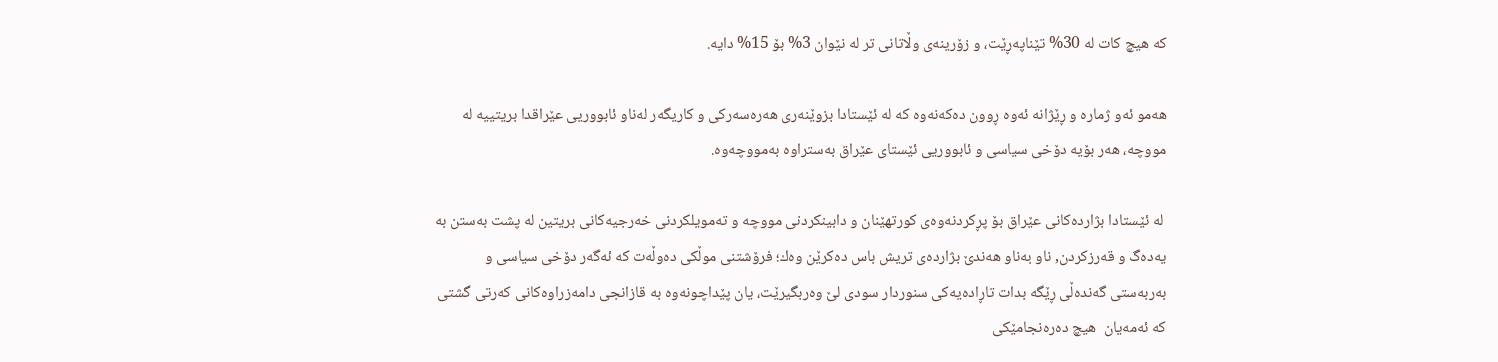كه‌ هیچ كات له‌ 30% تێناپه‌ڕێت، و زۆرینه‌ی وڵاتانی تر له‌ نێوان 3% بۆ 15% دایه‌.

هه‌مو ئه‌و ژماره‌ و ڕێژانه‌ ئه‌وه‌ ڕوون ده‌كه‌نه‌وه‌ كه‌‌ له‌ ئێستادا بزوێنه‌ری هه‌ره‌سه‌ركی و كاریگه‌ر له‌ناو ئابووریی عێراقدا بریتیيه‌ له‌ مووچه، هه‌ر بۆیه‌ دۆخی سیاسی و ئابووریی ئێستای عێراق به‌ستراوه‌ به‌مووچه‌‌وه‌.

 له‌ ئێستادا بژارده‌كانی عێراق بۆ پڕكردنه‌وه‌ی كورتهێنان و دابینكردنی مووچه‌‌ و ته‌مویلكردنی خه‌رجیه‌كانی بریتین له پشت به‌ستن به‌ یه‌ده‌گ و قه‌رزكردن, ناو به‌ناو هه‌ندێ بژارده‌ی تریش باس ده‌كرێن وه‌ك؛ فرۆشتنی موڵكی ده‌وڵه‌ت كه‌ ئه‌گه‌ر دۆخی سیاسی و به‌ربه‌ستی گه‌نده‌ڵی ڕێگه‌ بدات تاڕاده‌یه‌كی سنوردار سودی لێ وه‌ربگیرێت، یان پێداچونه‌وه‌ به‌ قازانجی دامه‌زراوه‌كانی كه‌رتی گشتی كه‌ ئه‌مه‌یان  هیچ ده‌ره‌نجامێكی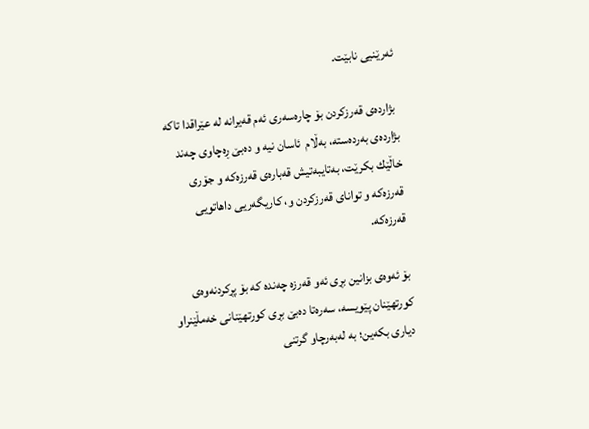ئه‌رێنیی نابێت.

 بژارده‌ی قه‌رزكردن بۆ چاره‌سه‌ری ئه‌م قه‌یرانه‌ له‌ عێراقدا تاكه‌ بژارده‌ی به‌رده‌سته،‌ به‌ڵام  ئاسان نیه‌ و ده‌بێ ڕه‌چاوی چه‌ند خاڵێك بكرێت، به‌تایبه‌تیش قه‌باره‌ی قه‌رزه‌كه‌ و جۆری قه‌رزه‌كه ‌و توانای قه‌رزكردن و، كاریگه‌ریی داهاتویی قه‌رزه‌كه‌.

بۆ ئه‌وه‌ی بزانین بڕی ئه‌و قه‌رزه‌ چه‌نده‌ كه‌ بۆ پڕكردنه‌وه‌ی كورتهێنان پێویسه‌، سه‌ره‌تا ده‌بێ بڕی كورتهێنانی خه‌مڵێنراو دیاری بكه‌ین؛ به‌ له‌به‌رچاو گرتنی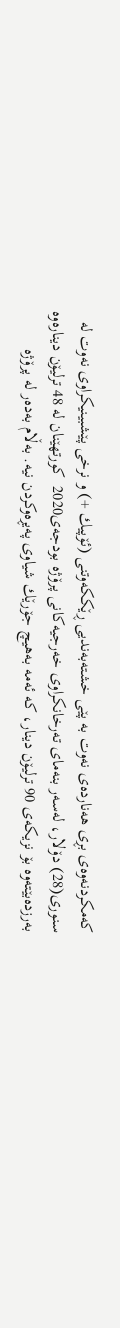كه‌مكردنه‌وه‌ی بڕی هه‌نارده‌ی نه‌وت به‌ پێی خشته‌به‌ندیی ڕێككه‌وتنی (ئۆپیك +) و نرخی پێشبینیكراوی نه‌وت له‌ سنوری(28) دۆلار‌، له‌سه‌ر بنه‌مای ته‌رخانكراوی خه‌رجیه‌كانی پرۆژه‌ بودجه‌ی2020  كورتهێنان له‌ 48 ترلیۆن دیناره‌وه‌  به‌رزده‌بێته‌وه‌ بۆ نزیكه‌ی 90 ترلیۆن دینار، كه‌ ئه‌مه‌ به‌هیچ جۆرێك شیاوی په‌یڕه‌وكردن نیه‌. به‌ڵام به‌ده‌ر له‌ پرۆژه‌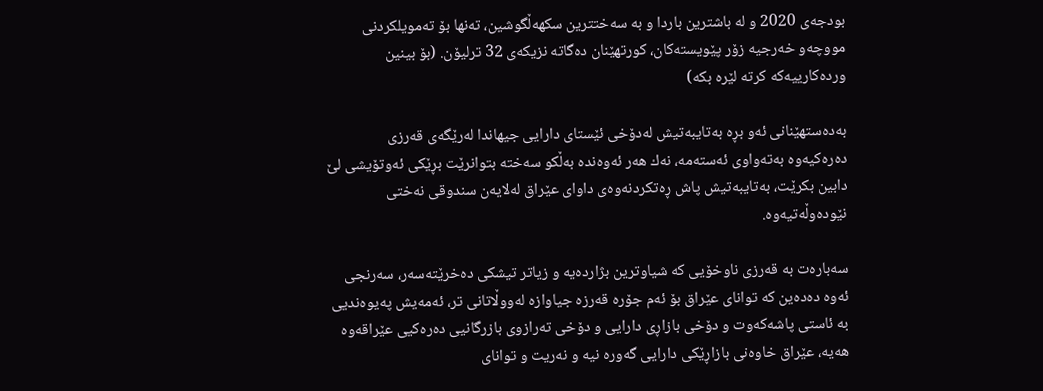بودجه‌ی 2020 و له‌ باشترین باردا و به ‌سه‌ختترین سكهه‌ڵگوشین، ته‌نها بۆ ته‌مویلكردنی مووچه‌‌و خه‌رجیه‌ زۆر پێویسته‌كان، كورتهێنان ده‌گاته‌ نزیكه‌ی 32 ترلیۆن. (بۆ بینین ورده‌كارییه‌كه‌ كرته‌ لێره‌ بكه‌)

به‌ده‌ستهێنانی ئه‌و بڕه‌ به‌تایبه‌تیش له‌دۆخی ئێستای دارایی جیهاندا له‌رێگه‌ی قه‌رزی ده‌ره‌كیه‌وه‌ به‌ته‌واوی ئه‌سته‌مه‌، نه‌ك هه‌ر ئه‌وه‌نده‌ به‌ڵكو سه‌خته بتوانرێت بڕێكی ئه‌وتۆیشی لێ دابین بكرێت، به‌تایبه‌تیش پاش ڕه‌تكردنه‌وه‌ی داوای عێراق له‌لایه‌ن سندوقی نه‌ختی نێوده‌وڵه‌تیه‌وه‌.

سه‌باره‌ت به‌ قه‌رزی ناوخۆیی كه‌ شیاوترین بژارده‌یه ‌و زیاتر تیشكی ده‌خرێته‌سه‌ر، سه‌رنجی ئه‌وه‌ ده‌ده‌ین كه‌ توانای عێراق بۆ ئه‌م جۆره‌ قه‌رزه‌ جیاوازه‌ له‌ووڵاتانی تر، ئه‌مه‌یش په‌یوه‌ندیی به‌ ئاستی پاشه‌كه‌وت و دۆخی بازاڕی دارایی و دۆخی ته‌رازوی بازرگانیی ده‌ره‌كیی عێراقه‌وه‌ هه‌یه‌، عێراق خاوه‌نی بازاڕێكی دارایی گه‌وره‌ نیه‌ و نه‌ریت و توانای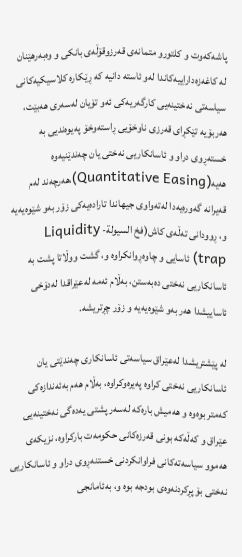پاشه‌كه‌وت و كلتورو متمانه‌ی قه‌رزوقۆڵه‌ی بانكی و وه‌به‌رهێنان له‌ كاغه‌زه‌داراییه‌كاندا له‌و ئاسته ‌دانیه‌ كه‌ ڕێكاره‌ كلاسیكیه‌كانی سیاسه‌تی نه‌ختینه‌یی كارگه‌ریه‌كی ئه‌و تۆیان له‌سه‌ری هه‌بێت، هه‌ربۆیه‌ تێكڕای قه‌رزی ناوخۆیی ڕاسته‌وخۆ په‌یوه‌ندیی به‌ خسته‌ڕوی دراو و ئاسانكاریی نه‌ختی یان چه‌ندێنیه‌وه‌ هه‌یه‌(Quantitative Easing)،هه‌رچه‌ند له‌م قه‌یرانه‌ گه‌وره‌یه‌دا له‌ته‌واوی جیهاندا تاراده‌یه‌كی زۆر به‌و شێوه‌یه‌یه‌ و، ڕوودانی ته‌ڵه‌ی كاش(فخ السیولة- Liquidity trap) ئاسایی و چاوه‌ڕوانكراوه ‌و، گشت ووڵاتا پشت به‌ ئاسانكاریی نه‌ختی ده‌به‌ستن، به‌ڵام ئه‌مه‌ له‌عێراقدا له‌دۆخی ئاساییشدا هه‌ر به‌و شێوه‌یه‌یه و زۆر چڕتریشه‌‌.

له‌ پێشتریشدا له‌عێراق سیاسه‌تی ئاسانكاری چه‌ندێتی یان ئاسانكاریی نه‌ختی كراوه په‌یره‌وكراوه‌‌، به‌ڵام هه‌م به‌ئه‌ندازه‌كی كه‌متر بوه‌وه‌ و هه‌میش باره‌كه‌ له‌سه‌ر پشتی یه‌ده‌گی نه‌ختینه‌یی عێراق و كه‌ڵه‌كه‌ بونی قه‌رزه‌كانی حكومه‌ت باركراوه‌، نزیكه‌ی هه‌موو سیاسه‌ته‌كانی فراوانكردنی خستنه‌ڕوی دراو و ئاسانكاریی نه‌ختی بۆ پڕكردنه‌وه‌ی بودجه‌ بوه‌ و، به‌ئامانجی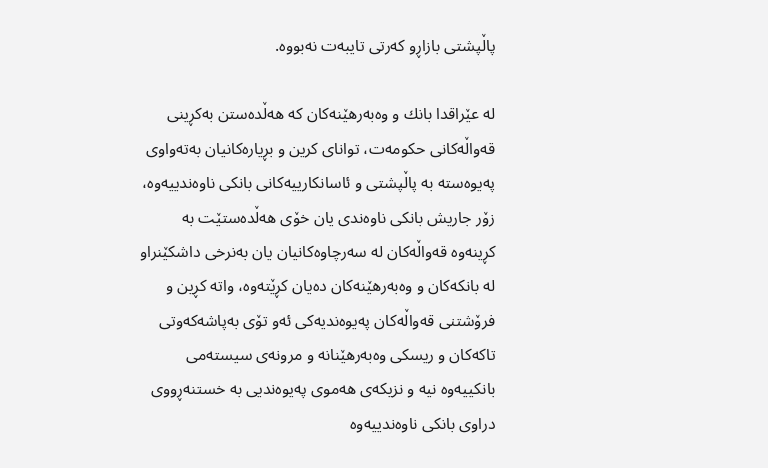پاڵپشتی بازاڕو كه‌رتی تایبه‌ت نه‌بووه‌.

له‌ عێراقدا بانك و وه‌به‌رهێنه‌كان‌ كه‌ هه‌ڵده‌ستن به‌كڕینی قه‌واڵه‌كانی حكومه‌ت، توانای كرین و بڕیاره‌كانیان به‌ته‌واوی په‌یوه‌سته‌ به‌ پاڵپشتی و ئاسانكارییه‌كانی بانكی ناوه‌ندییه‌وه،‌ زۆر جاریش بانكی ناوه‌ندی یان خۆی هه‌ڵده‌ستێت به‌ كڕینه‌وه‌ قه‌واڵه‌كان له‌ سه‌رچاوه‌كانیان یان به‌نرخی داشكێنراو له‌ بانكه‌كان و وه‌به‌رهێنه‌كان ده‌یان كڕێته‌وه‌، واته‌ كڕین و فرۆشتنی قه‌واڵه‌كان په‌یوه‌ندیه‌كی ئه‌و تۆی به‌پاشه‌كه‌وتی تاكه‌كان و ریسكی وه‌به‌رهێنانه‌ و مرونه‌ی سیسته‌می بانكییه‌وه‌ نیه‌ و ‌نزیكه‌ی هه‌موی په‌یوه‌ندیی به‌ خستنه‌ڕووی دراوی بانكی ناوه‌ندییه‌وه‌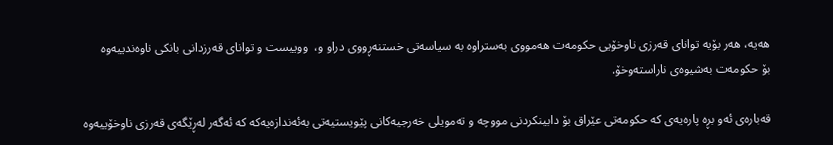هه‌یه‌، هه‌ر بۆیه‌ توانای قه‌رزی ناوخۆیی حكومه‌ت هه‌مووی به‌ستراوه‌ به‌ سیاسه‌تی خستنه‌ڕووی دراو و،  ووییست و توانای قه‌رزدانی بانكی ناوه‌ندییه‌وه‌ بۆ ‌حكومه‌ت به‌شیوه‌ی ناراسته‌وخۆ.

قه‌باره‌ی ئه‌و بڕه‌ پاره‌یه‌ی كه‌ حكومه‌تی عێراق بۆ دابینكردنی مووچه‌‌ و ته‌مویلی خه‌رجیه‌كانی پێویستیه‌تی به‌ئه‌ندازه‌یه‌كه‌ كه‌ ئه‌گه‌ر له‌ڕێگه‌ی قه‌رزی ناوخۆییه‌وه‌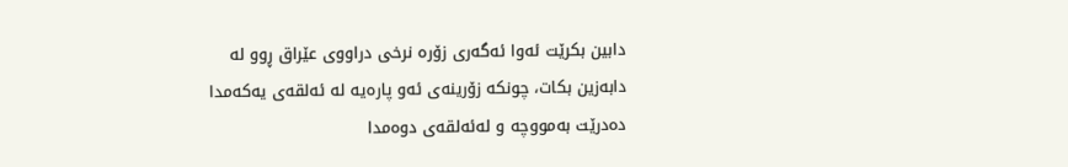دابین بكرێت ئه‌وا ئه‌گه‌ری زۆره‌ نرخی دراووی عێراق ڕوو له‌ دابه‌زین بكات، چونكه‌ زۆرینه‌ی ئه‌و پاره‌یه‌ له‌ ئه‌لقه‌ی یه‌كه‌مدا ده‌درێت به‌مووچه‌ و له‌ئه‌لقه‌ی دوه‌مدا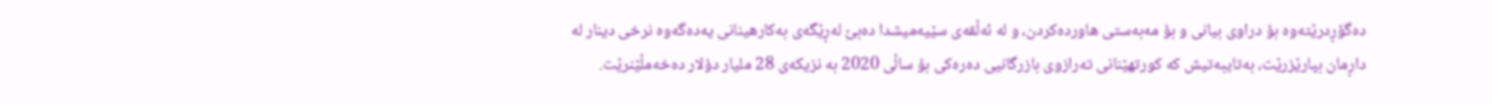ده‌گۆڕدرێته‌وه‌ بۆ دراوی بیانی و بۆ مه‌به‌ستی هاورده‌كردن، و له‌ ئه‌ڵقه‌ی سێیه‌میشدا ده‌بێ له‌ڕێگه‌ی به‌كارهینانی یه‌ده‌گه‌وه‌ نرخی دینار له‌ داڕمان بپارێزرێت، به‌تایبه‌تیش كه‌ كورتهێنانی ته‌رازوی بازرگانیی ده‌ره‌كی بۆ ساڵی 2020 به‌ نزیكه‌ی 28 ملیار دۆلار ده‌خه‌مڵێنرێت.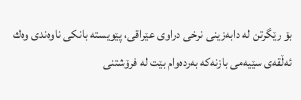بۆ رێگرتن له‌ دابه‌زینی نرخی دراوی عێراقی، پێویسته‌ بانكی ناوه‌ندی وه‌ك ئه‌ڵقه‌ی سێیه‌می بازنه‌كه‌ به‌رده‌وام بێت له‌ فرۆشتنی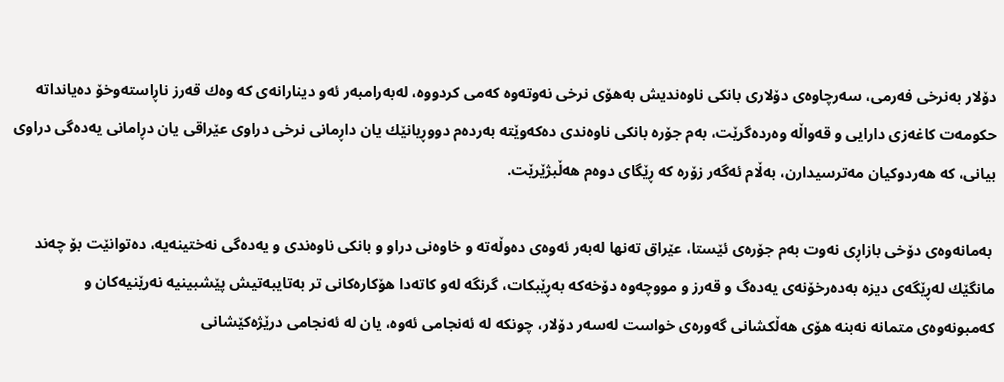دۆلار به‌نرخی فه‌رمی، سه‌رچاوه‌ی دۆلاری بانكی ناوه‌ندیش به‌هۆی نرخی نه‌وته‌وه‌ كه‌می كردووه‌، له‌به‌رامبه‌ر ئه‌و دینارانه‌ی كه‌ وه‌ك قه‌رز ناڕاسته‌وخۆ ده‌یانداته‌ حكومه‌ت كاغه‌زی دارایی و قه‌واڵه‌ وه‌رده‌گرێت، به‌م جۆره‌ بانكی ناوه‌ندی ده‌كه‌وێته‌ به‌رده‌م دووڕیانێك یان داڕمانی نرخی دراوی عێراقی یان دڕامانی یه‌ده‌گی دراوی بیانی، كه‌ هه‌ردوكیان مه‌ترسیدارن، به‌ڵام ئه‌گه‌ر زۆره‌ كه‌ ڕێگای دوه‌م هه‌ڵبژێرێت.

 به‌مانه‌وه‌ی دۆخی بازاڕی نه‌وت به‌م جۆره‌ی ئێستا، عێراق ته‌نها له‌به‌ر ئه‌وه‌ی ده‌وڵه‌ته‌ و خاوه‌نی دراو و بانكی ناوه‌ندی و یه‌ده‌گی نه‌ختینه‌یه‌، ده‌توانێت بۆ چه‌ند مانگێك له‌ڕێگه‌ی دیزه‌ به‌ده‌رخۆنه‌ی یه‌ده‌گ و قه‌رز و مووچه‌‌وه‌ دۆخه‌كه‌ به‌ڕێبكات، گرنگه‌ له‌و كاته‌دا هۆكاره‌كانی تر به‌تایبه‌تیش پێشبینیه‌ نه‌رێنیه‌كان و كه‌مبونه‌وه‌ی متمانه‌ نه‌بنه‌ هۆی هه‌ڵكشانی گه‌وره‌ی خواست له‌سه‌ر دۆلار، چونكه‌ له‌ ئه‌نجامی ئه‌وه‌، یان له‌ ئه‌نجامی درێژه‌كێشانی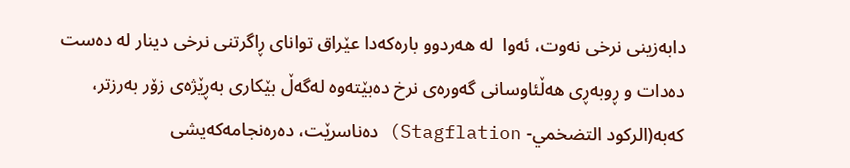دابه‌زینی نرخی نه‌وت، ئه‌وا  له‌ هه‌ردوو باره‌كه‌دا عێراق توانای ڕاگرتنی نرخی دینار له‌ ده‌ست ده‌دات و ڕوبه‌ڕی هه‌ڵئاوسانی گه‌وره‌ی نرخ ده‌بێته‌وه‌ له‌گه‌ڵ بێكاری به‌ڕێژه‌ی زۆر به‌رزتر، كه‌به‌(الركود التضخمي- Stagflation) ده‌ناسرێت، ده‌ره‌نجامه‌كه‌یشی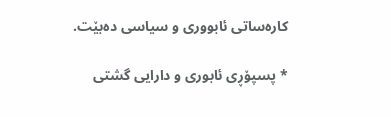كاره‌ساتی ئابووری و سیاسی ده‌بێت.

* پسپۆڕی ئابوری و دارایی گشتی